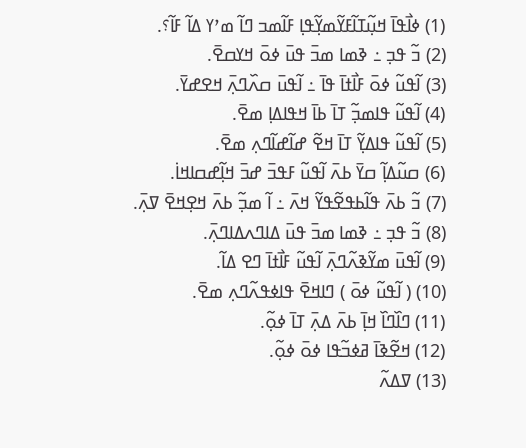(1) ߦߊ߯ߟߊ߫ ߞߎ߲߬ߠߊ߬ߓߌ߬ߘߌ߲߬ߟߊ߲ ߓߊ߬ߘߏ ߣߊ߬ ߘߴߌ ߡߊ߬ ߓߊ߬؟.
(2) ߏ߬ ߟߏ߲ ߸ ߢߘߊ ߘߏ߫ ߟߎ߫ ߦߋ߫ ߞߌߛߐ߫.
(3) ߊ߬ߟߎ߬ ߦߋ߫ ߓߊ߯ߙߊ߫ ߟߊ߫ ߸ ߊ߬ߟߎ߫ ߛߍ߰ߣߍ߲߫ ߞߐߝߌ߫.
(4) ߊ߬ߟߎ߬ ߟߊߘߏ߲߬ ߠߊ߫ ߕߊ߫ ߞߟߊߡߊ߲ ߘߐ߫.
(5) ߊ߬ߟߎ߬ ߟߊߡߌ߲߬ ߠߊ߫ ߞߐ߬ ߝߊ߬ߝߊ߬ߣߍ߲ ߘߐ߫.
(6) ߛߎ߬ߡߊ߲߬ ߛߌ߫ ߕߍ߫ ߊ߬ߟߎ߬ ߓߟߏ߫ ߝߏ߫ ߞߊ߲߬ߝߛߊߞߊ߭.
(7) ߏ߬ ߕߍ߫ ߟߊ߬ߕߟߐ߬ߟߌ߬ ߞߍ߫ ߸ ߊ߬ ߘߏ߲߬ ߕߍ߫ ߞߐ߲ߞߐ߫ ߜߍ߲߫.
(8) ߏ߬ ߟߏ߲ ߸ ߢߘߊ ߘߏ߫ ߟߎ߫ ߡߊߣߍߡߊߣߍ߲߫.
(9) ߊ߬ߟߎ߫ ߘߌ߬ߢߍ߬ߣߍ߲߫ ߊ߬ߟߎ߬ ߓߊ߯ߙߊ߫ ߣߐ ߡߊ߬.
(10) ( ߊ߬ߟߎ߬ ߦߋ߫ ) ߣߊߞߐ߫ ߟߊߦߟߍ߬ߣߍ߲ ߘߐ߫.
(11) ߣߊ߰ߣߊ߰ ߞߊ߲߫ ߕߍ߫ ߡߍ߲߫ ߠߊ߫ ߦߋ߲߬.
(12) ߞߐ߬ߢߊ߫ ߥߦߏ߬ߟߊ ߦߋ߫ ߦߋ߲߬.
(13) ߜߡߍ߬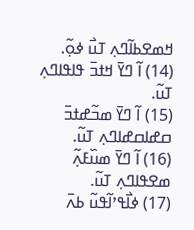ߞߘߐߕߊ߬ߣߍ߲ ߠߎ߯ ߦߋ߲߬.
(14) ߊ߬ ߣߌ߫ ߞߙߏ߫ ߟߊߟߊߣߍ߲ ߠߎ߬.
(15) ߊ߬ ߣߌ߫ ߘߏ߬ߝߙߏ߫ ߛߝߊߛߝߊߣߍ߲ ߠߎ߬.
(16) ߊ߬ ߣߌ߫ ߘߎ߰ߓߍ߲߬ ߘߐߟߊߣߍ߲ ߠߎ߬.
(17) ߦߊ߯ߟߴߊ߬ߟߎ߬ ߕߍ߫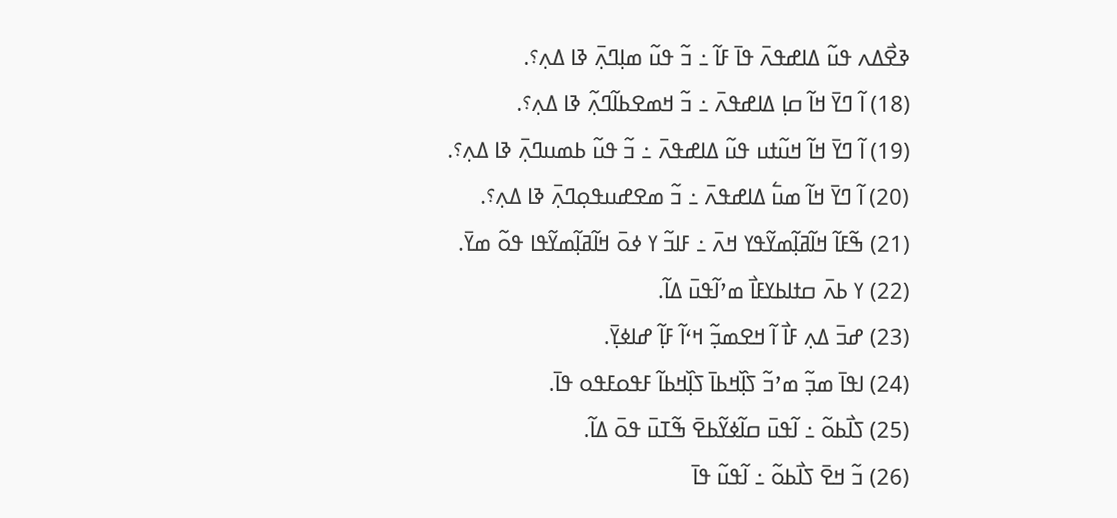ߢߐ߯ߡߍ ߟߎ߬ ߡߊߝߟߍ߫ ߟߊ߫ ߓߊ߬ ߸ ߏ߬ ߟߎ߬ ߘߊ߲ߣߍ߲߫ ߢߊ ߡߍ߲؟.
(18) ߊ߬ ߣߌ߫ ߞߊ߬ ߛߊ߲ ߡߊߝߟߍ߫ ߸ ߏ߬ ߞߘߐߕߊ߬ߣߍ߲߬ ߢߊ ߡߍ߲؟.
(19) ߊ߬ ߣߌ߫ ߞߊ߬ ߞߎ߬ߙߎ ߟߎ߬ ߡߊߝߟߍ߫ ߸ ߏ߬ ߟߎ߬ ߕߘߎߣߍ߲߫ ߢߊ ߡߍ߲؟.
(20) ߊ߬ ߣߌ߫ ߞߊ߬ ߘߎ߱ ߡߊߝߟߍ߫ ߸ ߏ߬ ߘߐߝߎߟߋ߲ߣߍ߲߫ ߢߊ ߡߍ߲؟.
(21) ߒ߬ߓߊ߬ ߞߊ߬ߥߊ߲߬ߘߌ߬ߟߌ ߞߍ߫ ߸ ߓߊߏ߬ ߌ ߦߋ߫ ߞߊ߬ߥߊ߲߬ߘߌ߬ߟߊ ߟߋ߬ ߘߌ߫.
(22) ߌ ߕߍ߫ ߛߙߊߕߌߓߊ߯ ߘߴߊ߬ߟߎ߫ ߡߊ߬.
(23) ߝߏ߫ ߡߍ߲ ߓߊ߯ ߊ߬ ߞߐߘߏ߲߬ ߞߵߊ߬ ߓߊ߲߬ ߝߊߦߌ߲߫.
(24) ߊߟߊ߫ ߘߏ߲߬ ߘߴߏ߬ ߖߊ߲߰ߞߕߊ߫ ߖߊ߲߰ߞߕߊ߬ ߓߟߋߓߟߋ ߟߊ߫.
(25) ߖߊ߯ߕߋ߬ ߸ ߊ߬ߟߎ߫ ߛߊ߬ߦߌ߬ߕߐ߫ ߒ߬ߠߎ߫ ߟߋ߫ ߡߊ߬.
(26) ߏ߬ ߞߐ߫ ߖߊ߯ߕߋ߬ ߸ ߊ߬ߟߎ߬ ߟߊ߫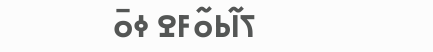ߖߊ߬ߕߋ߬ߓߐ ߦߋ߫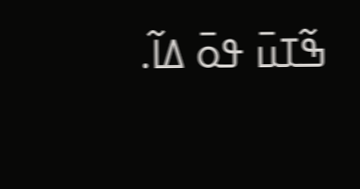ߒ߬ߠߎ߫ ߟߋ߫ ߡߊ߬.